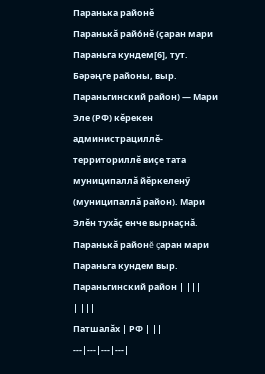Паранька районĕ
Паранькă райо́нĕ (çаран мари Параньга кундем[6], тут. Бәрәңге районы, выр. Параньгинский район) — Мари Эле (РФ) кĕрекен администрациллĕ-территориллĕ виçе тата муниципаллă йĕркеленӳ (муниципаллă район). Мари Элĕн тухăç енче вырнаçнă.
Паранькă районĕ çаран мари Параньга кундем выр. Параньгинский район | |||
| |||
Патшалăх | РФ | ||
---|---|---|---|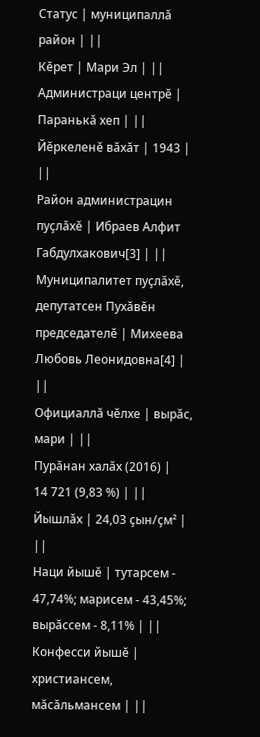Статус | муниципаллă район | ||
Кĕрет | Мари Эл | ||
Администраци центрĕ | Паранькă хеп | ||
Йĕркеленĕ вăхăт | 1943 | ||
Район администрацин пуçлăхĕ | Ибраев Алфит Габдулхакович[3] | ||
Муниципалитет пуçлăхĕ, депутатсен Пухăвĕн председателĕ | Михеева Любовь Леонидовна[4] | ||
Официаллă чĕлхе | вырăс, мари | ||
Пурăнан халăх (2016) |
14 721 (9,83 %) | ||
Йышлăх | 24,03 çын/çм² | ||
Наци йышĕ | тутарсем - 47,74%; марисем - 43,45%; вырăссем - 8,11% | ||
Конфесси йышĕ | христиансем, мăсăльмансем | ||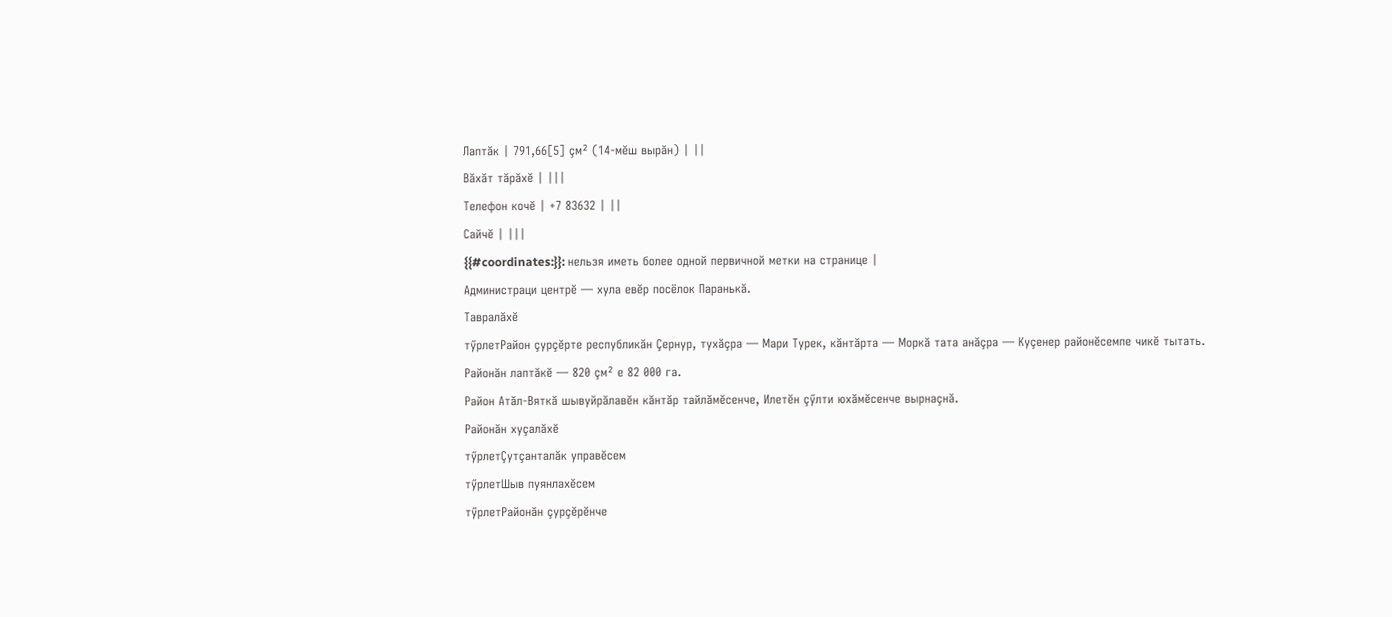Лаптăк | 791,66[5] çм² (14-мĕш вырăн) | ||
Вăхăт тăрăхĕ | |||
Телефон кочĕ | +7 83632 | ||
Сайчĕ | |||
{{#coordinates:}}: нельзя иметь более одной первичной метки на странице |
Администраци центрĕ — хула евĕр посёлок Паранькă.
Тавралăхĕ
тӳрлетРайон çурçĕрте республикăн Çернур, тухăçра — Мари Турек, кăнтăрта — Моркă тата анăçра — Куçенер районĕсемпе чикĕ тытать.
Районăн лаптăкĕ — 820 çм² е 82 000 га.
Район Атăл-Вяткă шывуйрăлавĕн кăнтăр тайлăмĕсенче, Илетĕн çӳлти юхăмĕсенче вырнаçнă.
Районăн хуçалăхĕ
тӳрлетÇутçанталăк управĕсем
тӳрлетШыв пуянлахĕсем
тӳрлетРайонăн çурçĕрĕнче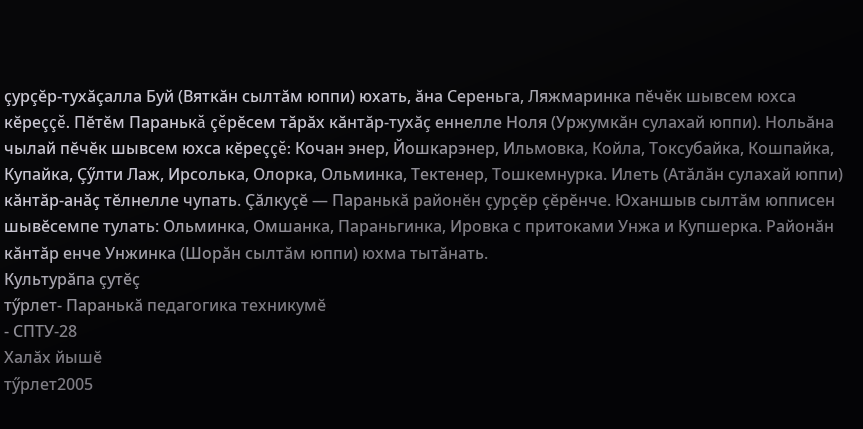çурçĕр-тухăçалла Буй (Вяткăн сылтăм юппи) юхать, ăна Сереньга, Ляжмаринка пĕчĕк шывсем юхса кĕреççĕ. Пĕтĕм Паранькă çĕрĕсем тăрăх кăнтăр-тухăç еннелле Ноля (Уржумкăн сулахай юппи). Нольăна чылай пĕчĕк шывсем юхса кĕреççĕ: Кочан энер, Йошкарэнер, Ильмовка, Койла, Токсубайка, Кошпайка, Купайка, Çӳлти Лаж, Ирсолька, Олорка, Ольминка, Тектенер, Тошкемнурка. Илеть (Атăлăн сулахай юппи) кăнтăр-анăç тĕлнелле чупать. Çăлкуçĕ — Паранькă районĕн çурçĕр çĕрĕнче. Юханшыв сылтăм юпписен шывĕсемпе тулать: Ольминка, Омшанка, Параньгинка, Ировка с притоками Унжа и Купшерка. Районăн кăнтăр енче Унжинка (Шорăн сылтăм юппи) юхма тытăнать.
Культурăпа çутĕç
тӳрлет- Паранькă педагогика техникумĕ
- СПТУ-28
Халăх йышĕ
тӳрлет2005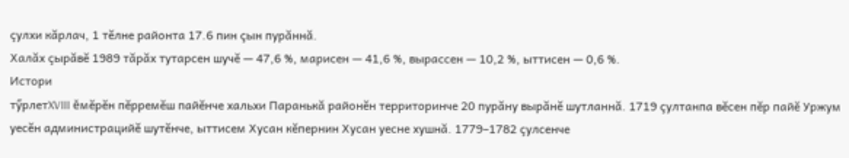çулхи кăрлач, 1 тĕлне районта 17.6 пин çын пурăннă.
Халăх çырăвĕ 1989 тăрăх тутарсен шучĕ — 47,6 %, марисен — 41,6 %, вырассен — 10,2 %, ыттисен — 0,6 %.
Истори
тӳрлетXVIII ĕмĕрĕн пĕрремĕш пайĕнче хальхи Паранькă районĕн территоринче 20 пурăну вырăнĕ шутланнă. 1719 çултанпа вĕсен пĕр пайĕ Уржум уесĕн администрацийĕ шутĕнче, ыттисем Хусан кĕпернин Хусан уесне хушнă. 1779–1782 çулсенче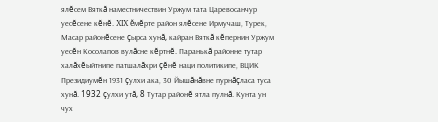ялĕсем Вяткă наместничествин Уржум тата Царевосанчур уесĕсене кĕнĕ. XIX ĕмĕрте район ялĕсене Ирмучаш, Турек, Масар районĕсене çырса хунă, кайран Вяткă кĕпернин Уржум уесĕн Косолапов вулăсне кĕртнĕ. Паранькă районне тутар халăхĕыйтнипе патшалăхри çĕнĕ наци политикипе, ВЦИК Президиумĕн 1931 çулхи ака, 30 Йышăнăвне пурнăçласа туса хунă. 1932 çулхи утă, 8 Тутар районĕ ятла пулнă. Кунта ун чух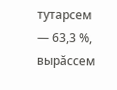тутарсем — 63,3 %, вырăссем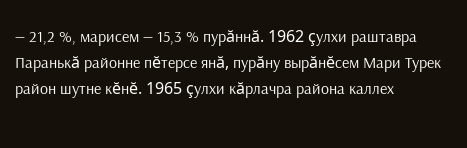— 21,2 %, марисем — 15,3 % пурăннă. 1962 çулхи раштавра Паранькă районне пĕтерсе янă, пурăну вырăнĕсем Мари Турек район шутне кĕнĕ. 1965 çулхи кăрлачра района каллех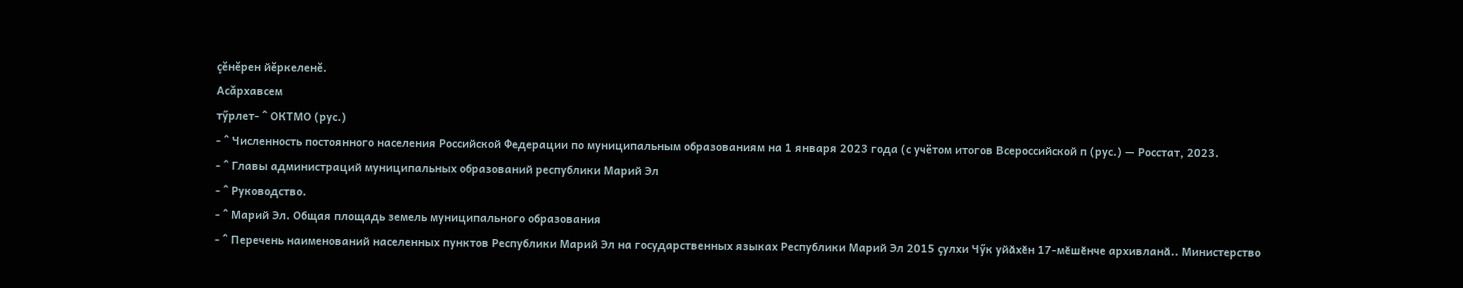çĕнĕрен йĕркеленĕ.
Асăрхавсем
тӳрлет- ^ ОКТМО (рус.)
- ^ Численность постоянного населения Российской Федерации по муниципальным образованиям на 1 января 2023 года (с учётом итогов Всероссийской п (рус.) — Росстат, 2023.
- ^ Главы администраций муниципальных образований республики Марий Эл
- ^ Руководство.
- ^ Марий Эл. Общая площадь земель муниципального образования
- ^ Перечень наименований населенных пунктов Республики Марий Эл на государственных языках Республики Марий Эл 2015 ҫулхи Чӳк уйӑхӗн 17-мӗшӗнче архивланӑ.. Министерство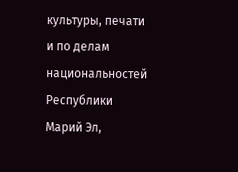культуры, печати и по делам национальностей Республики Марий Эл,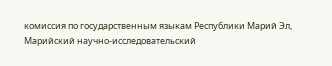комиссия по государственным языкам Республики Марий Эл, Марийский научно-исследовательский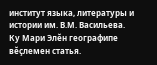институт языка, литературы и истории им. В.М. Васильева.
Ку Мари Элĕн географипе вĕçлемен статья.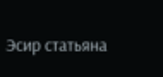Эсир статьяна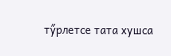тӳрлетсе тата хушса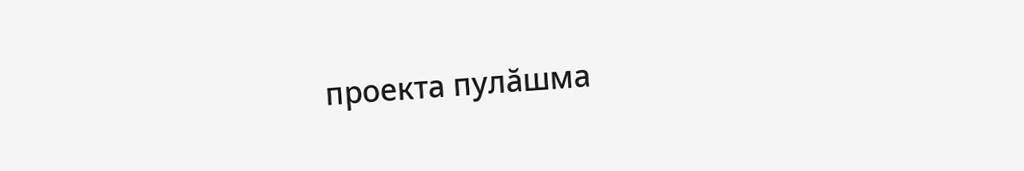проекта пулăшма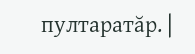пултаратăр. |